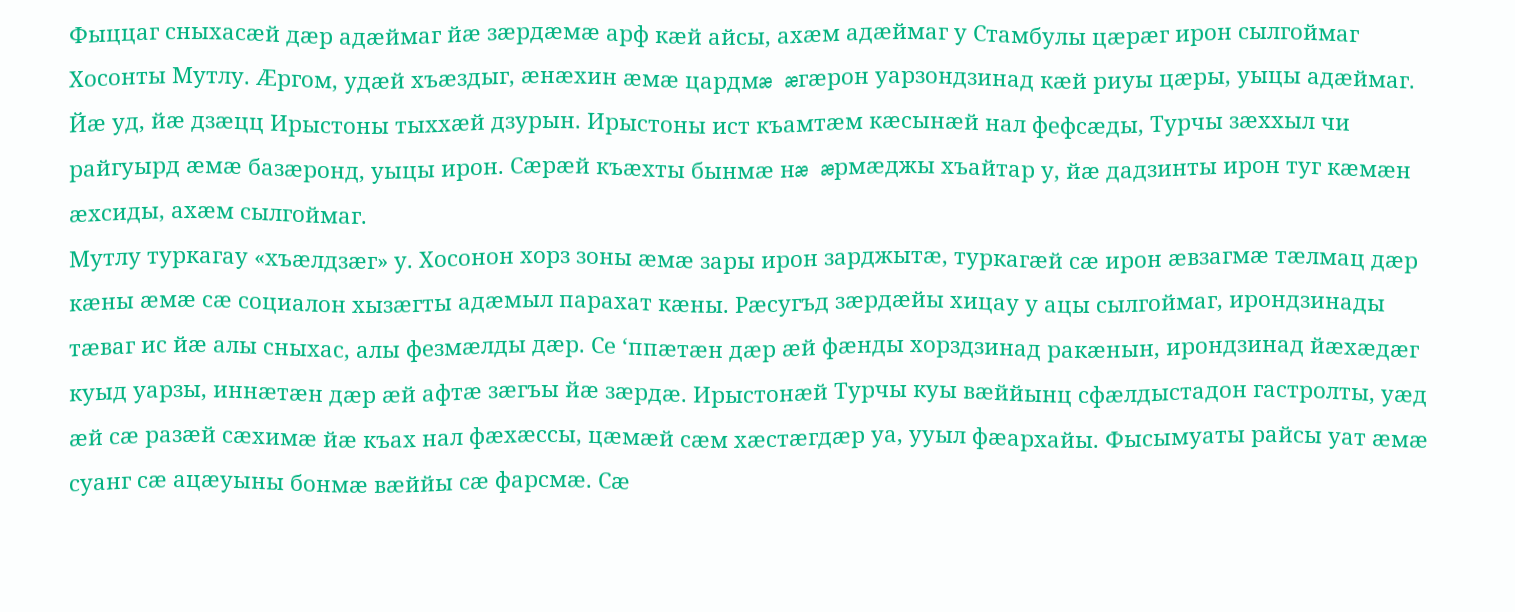Фыццаг сныхасæй дæр адæймаг йæ зæрдæмæ арф кæй айсы, ахæм адæймаг у Стамбулы цæрæг ирон сылгоймаг Хосонты Мутлу. Æргом, удæй хъæздыг, æнæхин æмæ цардмæ æгæрон уарзондзинад кæй риуы цæры, уыцы адæймаг. Йæ уд, йæ дзæцц Ирыстоны тыххæй дзурын. Ирыстоны ист къамтæм кæсынæй нал фефсæды, Турчы зæххыл чи райгуырд æмæ базæронд, уыцы ирон. Сæрæй къæхты бынмæ нæ æрмæджы хъайтар у, йæ дадзинты ирон туг кæмæн æхсиды, ахæм сылгоймаг.
Мутлу туркагау «хъæлдзæг» у. Хосонон хорз зоны æмæ зары ирон зарджытæ, туркагæй сæ ирон æвзагмæ тæлмац дæр кæны æмæ сæ социалон хызæгты адæмыл парахат кæны. Рæсугъд зæрдæйы хицау у ацы сылгоймаг, ирондзинады тæваг ис йæ алы сныхас, алы фезмæлды дæр. Се ‘ппæтæн дæр æй фæнды хорздзинад ракæнын, ирондзинад йæхæдæг куыд уарзы, иннæтæн дæр æй афтæ зæгъы йæ зæрдæ. Ирыстонæй Турчы куы вæййынц сфæлдыстадон гастролты, уæд æй сæ разæй сæхимæ йæ къах нал фæхæссы, цæмæй сæм хæстæгдæр уа, ууыл фæархайы. Фысымуаты райсы уат æмæ суанг сæ ацæуыны бонмæ вæййы сæ фарсмæ. Сæ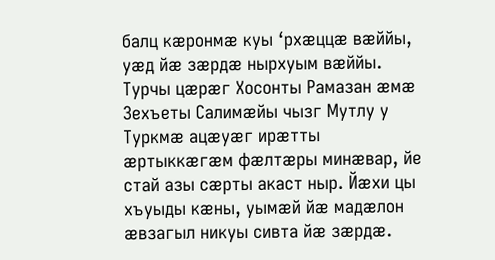балц кæронмæ куы ‘рхæццæ вæййы, уæд йæ зæрдæ нырхуым вæййы.
Турчы цæрæг Хосонты Рамазан æмæ Зехъеты Салимæйы чызг Мутлу у Туркмæ ацæуæг ирæтты æртыккæгæм фæлтæры минæвар, йе стай азы сæрты акаст ныр. Йæхи цы хъуыды кæны, уымæй йæ мадæлон æвзагыл никуы сивта йæ зæрдæ.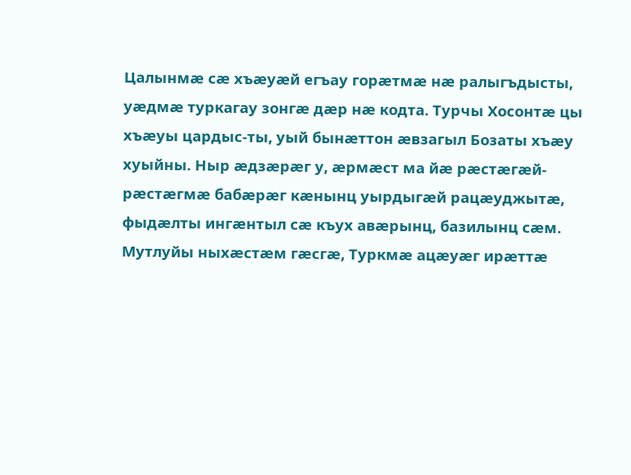Цалынмæ сæ хъæуæй егъау горæтмæ нæ ралыгъдысты, уæдмæ туркагау зонгæ дæр нæ кодта. Турчы Хосонтæ цы хъæуы цардыс-ты, уый бынæттон æвзагыл Бозаты хъæу хуыйны. Ныр æдзæрæг у, æрмæст ма йæ рæстæгæй-рæстæгмæ бабæрæг кæнынц уырдыгæй рацæуджытæ, фыдæлты ингæнтыл сæ къух авæрынц, базилынц сæм.
Мутлуйы ныхæстæм гæсгæ, Туркмæ ацæуæг ирæттæ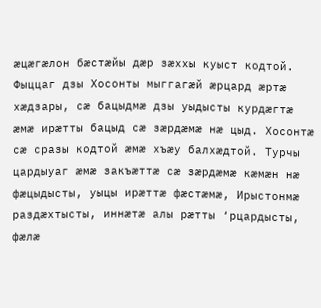æцæгæлон бæстæйы дæр зæххы куыст кодтой. Фыццаг дзы Хосонты мыггагæй æрцард æртæ хæдзары, сæ бацыдмæ дзы уыдысты курдæгтæ æмæ ирæтты бацыд сæ зæрдæмæ нæ цыд. Хосонтæ сæ сразы кодтой æмæ хъæу балхæдтой. Турчы цардыуаг æмæ закъæттæ сæ зæрдæмæ кæмæн нæ фæцыдысты, уыцы ирæттæ фæстæмæ, Ирыстонмæ раздæхтысты, иннæтæ алы рæтты ‘рцардысты, фæлæ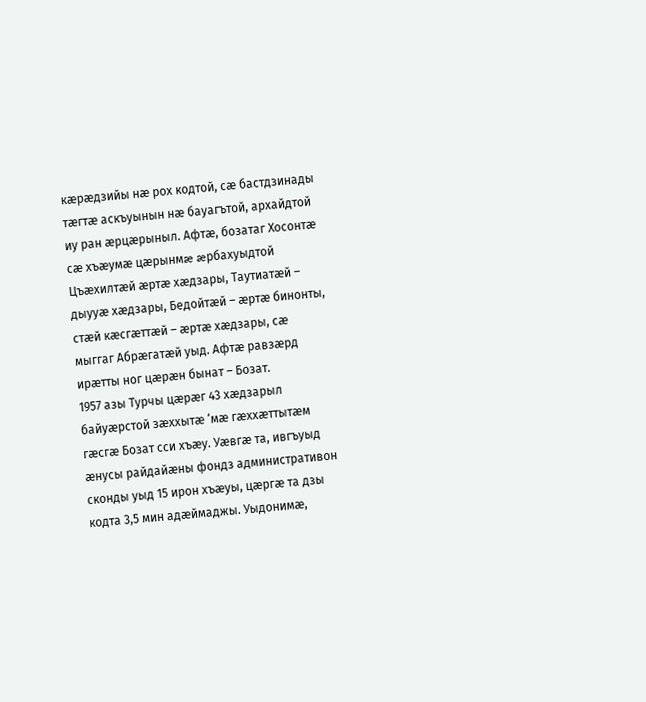кæрæдзийы нæ рох кодтой, сæ бастдзинады тæгтæ аскъуынын нæ бауагътой, архайдтой иу ран æрцæрыныл. Афтæ, бозатаг Хосонтæ сæ хъæумæ цæрынмæ æрбахуыдтой Цъæхилтæй æртæ хæдзары, Таутиатæй – дыууæ хæдзары, Бедойтæй – æртæ бинонты, стæй кæсгæттæй – æртæ хæдзары, сæ мыггаг Абрæгатæй уыд. Афтæ равзæрд ирæтты ног цæрæн бынат – Бозат.
1957 азы Турчы цæрæг 43 хæдзарыл байуæрстой зæххытæ ‘мæ гæххæттытæм гæсгæ Бозат сси хъæу. Уæвгæ та, ивгъуыд æнусы райдайæны фондз административон сконды уыд 15 ирон хъæуы, цæргæ та дзы кодта 3,5 мин адæймаджы. Уыдонимæ,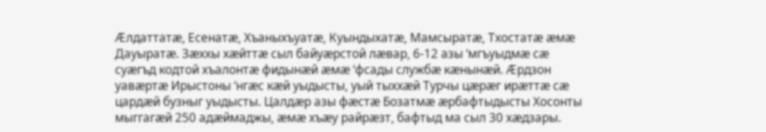Æлдаттатæ, Есенатæ, Хъаныхъуатæ, Куындыхатæ, Мамсыратæ, Тхостатæ æмæ Дауыратæ. Зæххы хæйттæ сыл байуæрстой лæвар, 6-12 азы ‘мгъуыдмæ сæ суæгъд кодтой хъалонтæ фидынæй æмæ ‘фсады службæ кæнынæй. Æрдзон уавæртæ Ирыстоны ‘нгæс кæй уыдысты, уый тыххæй Турчы цæрæг ирæттæ сæ цардæй бузныг уыдысты. Цалдæр азы фæстæ Бозатмæ æрбафтыдысты Хосонты мыггагæй 250 адæймаджы, æмæ хъæу райрæзт, бафтыд ма сыл 30 хæдзары.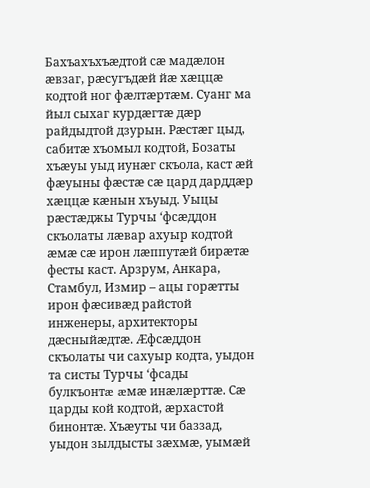Бахъахъхъæдтой сæ мадæлон æвзаг, рæсугъдæй йæ хæццæ кодтой ног фæлтæртæм. Суанг ма йыл сыхаг курдæгтæ дæр райдыдтой дзурын. Рæстæг цыд, сабитæ хъомыл кодтой, Бозаты хъæуы уыд иунæг скъола, каст æй фæуыны фæстæ сæ цард дарддæр хæццæ кæнын хъуыд. Уыцы рæстæджы Турчы ‘фсæддон скъолаты лæвар ахуыр кодтой æмæ сæ ирон лæппутæй бирæтæ фесты каст. Арзрум, Анкара, Стамбул, Измир – ацы горæтты ирон фæсивæд райстой инженеры, архитекторы дæсныйæдтæ. Æфсæддон скъолаты чи сахуыр кодта, уыдон та систы Турчы ‘фсады булкъонтæ æмæ инæлæрттæ. Сæ царды кой кодтой, æрхастой бинонтæ. Хъæуты чи баззад, уыдон зылдысты зæхмæ, уымæй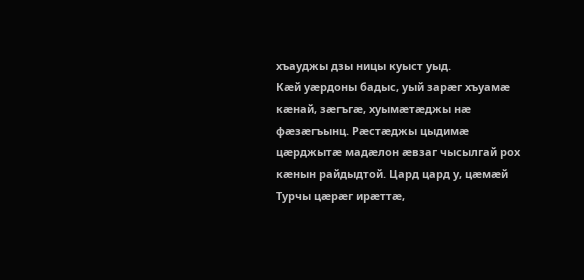хъауджы дзы ницы куыст уыд.
Кæй уæрдоны бадыс, уый зарæг хъуамæ кæнай, зæгъгæ, хуымæтæджы нæ фæзæгъынц. Рæстæджы цыдимæ цæрджытæ мадæлон æвзаг чысылгай рох кæнын райдыдтой. Цард цард у, цæмæй Турчы цæрæг ирæттæ,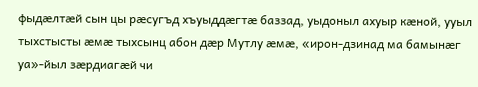фыдæлтæй сын цы рæсугъд хъуыддæгтæ баззад, уыдоныл ахуыр кæной, ууыл тыхстысты æмæ тыхсынц абон дæр Мутлу æмæ, «ирон-дзинад ма бамынæг уа»-йыл зæрдиагæй чи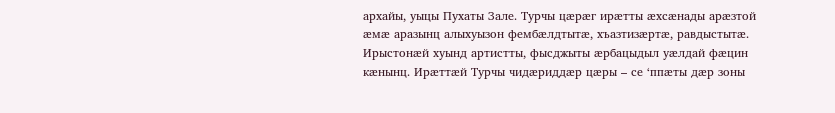архайы, уыцы Пухаты Зале. Турчы цæрæг ирæтты æхсæнады арæзтой æмæ аразынц алыхуызон фембæлдтытæ, хъазтизæртæ, равдыстытæ. Ирыстонæй хуынд артистты, фысджыты æрбацыдыл уæлдай фæцин кæнынц. Ирæттæй Турчы чидæриддæр цæры – се ‘ппæты дæр зоны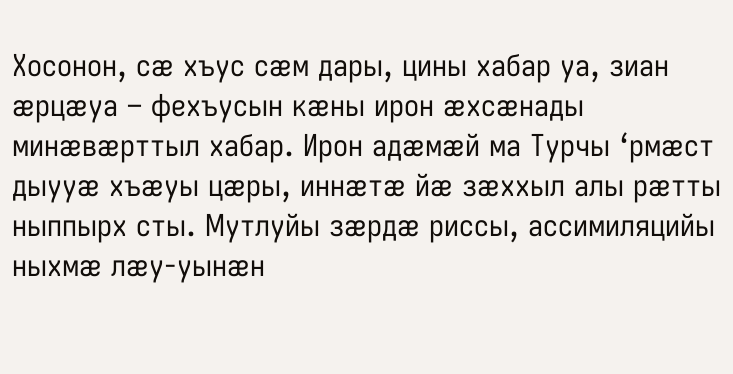Хосонон, сæ хъус сæм дары, цины хабар уа, зиан æрцæуа – фехъусын кæны ирон æхсæнады минæвæрттыл хабар. Ирон адæмæй ма Турчы ‘рмæст дыууæ хъæуы цæры, иннæтæ йæ зæххыл алы рæтты ныппырх сты. Мутлуйы зæрдæ риссы, ассимиляцийы ныхмæ лæу-уынæн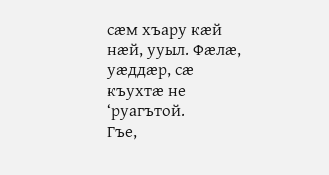сæм хъару кæй нæй, ууыл. Фæлæ, уæддæр, сæ къухтæ не ‘руагътой.
Гъе,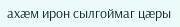ахæм ирон сылгоймаг цæры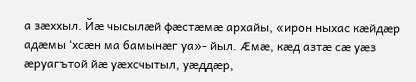а зæххыл. Йæ чысылæй фæстæмæ архайы, «ирон ныхас кæйдæр адæмы ‘хсæн ма бамынæг уа»- йыл. Æмæ, кæд азтæ сæ уæз æруагътой йæ уæхсчытыл, уæддæр,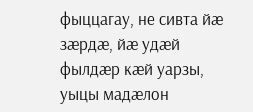фыццагау, не сивта йæ зæрдæ, йæ удæй фылдæр кæй уарзы, уыцы мадæлон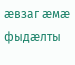æвзаг æмæ фыдæлты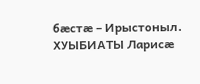бæстæ – Ирыстоныл.
ХУЫБИАТЫ Ларисæ